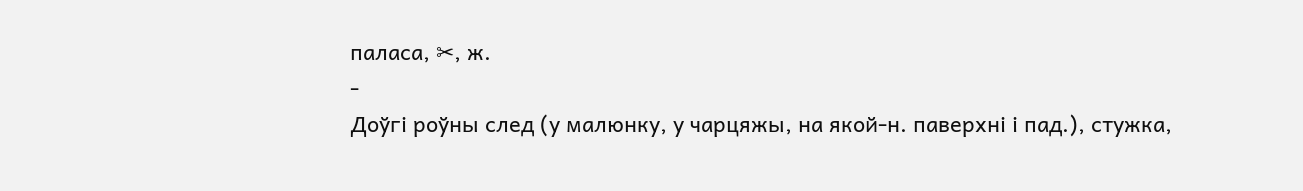паласа, ✂, ж.
-
Доўгі роўны след (у малюнку, у чарцяжы, на якой-н. паверхні і пад.), стужка,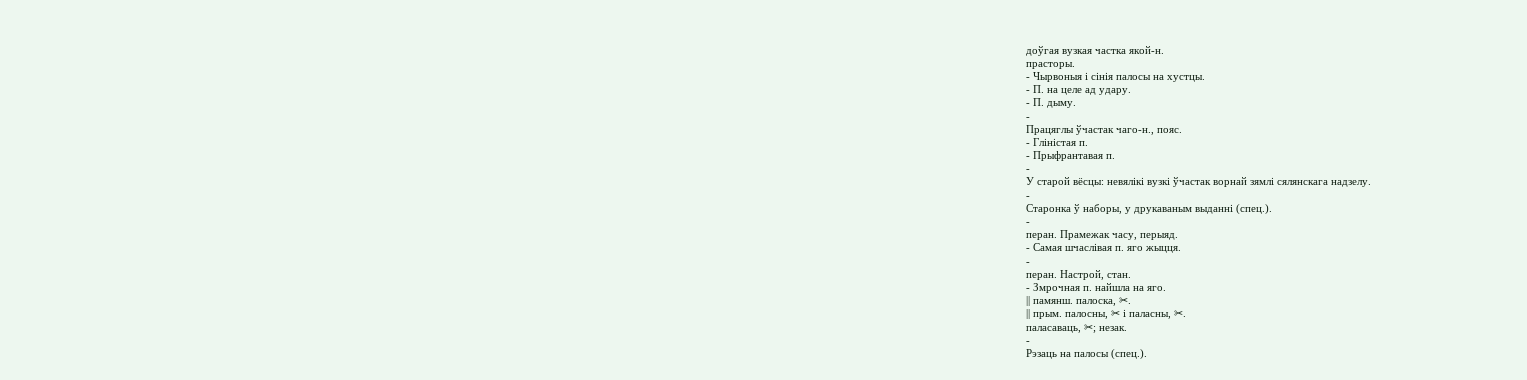доўгая вузкая частка якой-н.
прасторы.
- Чырвоныя і сінія палосы на хустцы.
- П. на целе ад удару.
- П. дыму.
-
Працяглы ўчастак чаго-н., пояс.
- Гліністая п.
- Прыфрантавая п.
-
У старой вёсцы: невялікі вузкі ўчастак ворнай зямлі сялянскага надзелу.
-
Старонка ў наборы, у друкаваным выданні (спец.).
-
перан. Прамежак часу, перыяд.
- Самая шчаслівая п. яго жыцця.
-
перан. Настрой, стан.
- Змрочная п. найшла на яго.
|| памянш. палоска, ✂.
|| прым. палосны, ✂ і паласны, ✂.
паласаваць, ✂; незак.
-
Рэзаць на палосы (спец.).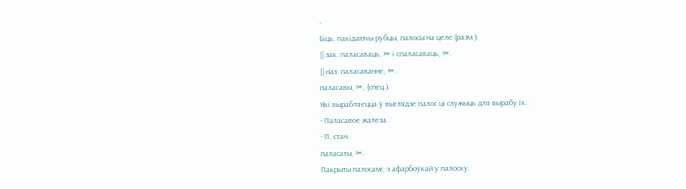-
Біць, пакідаючы рубцы, палосы на целе (разм.).
|| зак. паласаваць, ✂ і спаласаваць, ✂.
|| наз. паласаванне, ✂.
паласавы, ✂, (спец.).
Які вырабляецца ў выглядзе палос ці служыць для вырабу іх.
- Паласавое жалеза.
- П. стан.
паласаты, ✂.
Пакрыты палосамі; з афарбоўкай у палоску.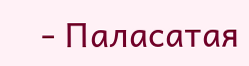- Паласатая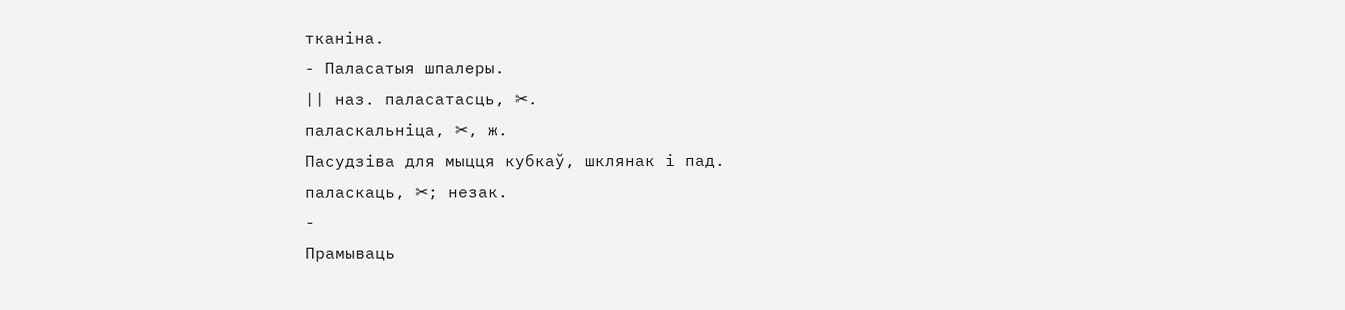тканіна.
- Паласатыя шпалеры.
|| наз. паласатасць, ✂.
паласкальніца, ✂, ж.
Пасудзіва для мыцця кубкаў, шклянак і пад.
паласкаць, ✂; незак.
-
Прамываць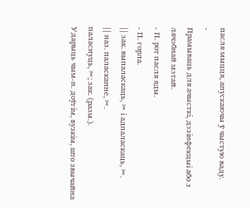пасля мыцця, апускаючы ў чыстую ваду.
-
Прамываць для ачысткі, дэзінфекцыі або з лячэбнай мэтай.
- П. рот пасля яды.
- П. горла.
|| зак. выпаласкаць, ✂ і адпаласкаць, ✂.
|| наз. паласканне, ✂.
паласнуць, ✂; зак. (разм.).
Ударыць чым-н. доўгім, вузкім, што звычайна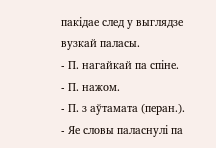пакідае след у выглядзе вузкай паласы.
- П. нагайкай па спіне.
- П. нажом.
- П. з аўтамата (перан.).
- Яе словы паласнулі па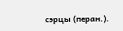сэрцы (перан.).